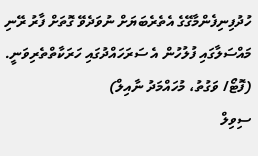ހުދުފިނިފެންމާގޭގެ އެތެރެބަޔަށް ނުވަދެވޭ ގޮތަށް ފާރު ރޭނި މައްސަލާގައި ފުލުހުން އެ ސަރަހައްދުގައި ހަރަކާތްތެރިވަނީ. (ފޮޓޯ/ ވަގުތު، މުހައްމަދު ނާއިލް)
ސިވިލް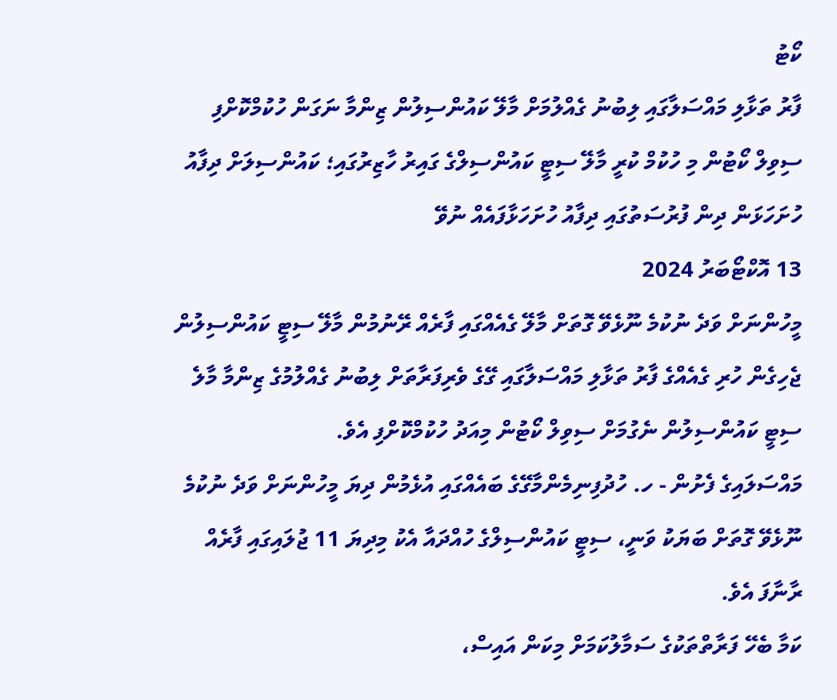ކޯޓު
ފާރު ތަޅާލި މައްސަލާގައި ލިބުނު ގެއްލުމަށް މާލޭ ކައުންސިލުން ޒިންމާ ނަގަން ހުކުމްކޮށްފި
ސިވިލް ކޯޓުން މި ހުކުމް ކުރީ މާލޭ ސިޓީ ކައުންސިލްގެ ގައިރު ހާޒިރުގައި؛ ކައުންސިލަށް ދިފާއު ހުށަހަޅަން ދިން ފުރުސަތުގައި ދިފާއު ހުށަހަޅާފައެއް ނުވޭ
13 އޮކްޓޯބަރު 2024
މީހުންނަށް ވަދެ ނުކުމެ ނޫޅެވޭ ގޮތަށް މާލޭ ގެއެއްގައި ފާރެއް ރޭނުމުން މާލޭ ސިޓީ ކައުންސިލުން ޖެހިގެން ހުރި ގެއެއްގެ ފާރު ތަޅާލި މައްސަލާގައި ގޭގެ ވެރިފަރާތަށް ލިބުނު ގެއްލުމުގެ ޒިންމާ މާލެ ސިޓީ ކައުންސިލުން ނެގުމަށް ސިވިލް ކޯޓުން މިއަދު ހުކުމްކޮށްފި އެވެ.
މައްސަލައިގެ ފެށުން - ހ. ހުދުފިނިމެންމާގޭގެ ބައެއްގައި އުޅެމުން ދިޔަ މީހުންނަށް ވަދެ ނުކުމެ ނޫޅެވޭ ގޮތަށް ބަޔަކު ވަނީ، ސިޓީ ކައުންސިލްގެ ހުއްދައާ އެކު މިދިޔަ 11 ޖުލައިގައި ފާރެއް ރާނާފަ އެވެ.
ކަމާ ބެހޭ ފަރާތްތަކުގެ ސަމާލުކަމަށް މިކަން އައިސް،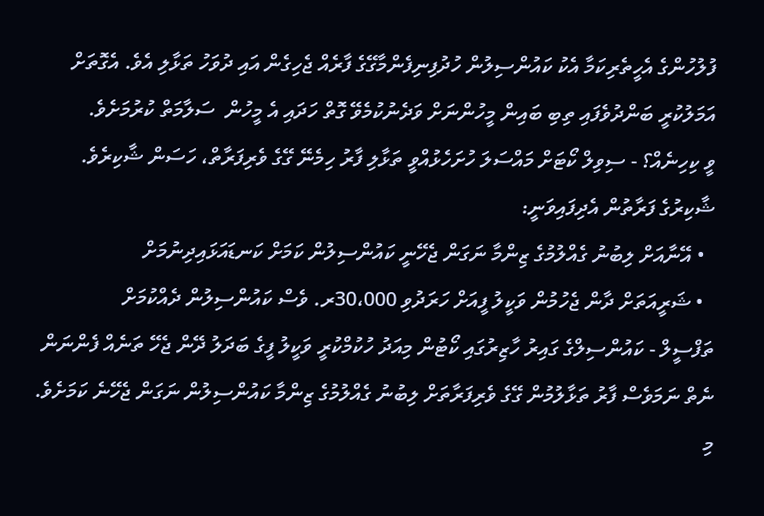ފުލުހުންގެ އެހީތެރިކަމާ އެކު ކައުންސިލުން ހުދުފިނިފެންމާގޭގެ ފާރެއް ޖެހިގެން އައި ދުވަހު ތަޅާލި އެވެ. އެގޮތަށް އަމަލުކުރީ ބަންދުވެފައި ތިބި ބައިން މީހުންނަށް ވަދެނުކުމެވޭ ގޮތް ހަދައި އެ މީހުން  ސަލާމަތް ކުރުމަށެވެ.
ވީ ކިހިނެއް؟ - ސިވިލް ކޯޓަށް މައްސަލަ ހުށަހެޅުއްވީ ތަޅާލި ފާރު ހިމެނޭ ގޭގެ ވެރިފަރާތް، ހަސަން ޝާކިރެވެ. ޝާކިރުގެ ފަރާތުން އެދިފައިވަނީ:
  • އޭނާއަށް ލިބުނު ގެއްލުމުގެ ޒިންމާ ނަގަން ޖެހޭނީ ކައުންސިލުން ކަމަށް ކަނޑައަޅައިދިނުމަށް
  • ޝަރީއަތަށް ދާން ޖެހުމުން ވަކީލު ފީއަށް ހަރަދުވި 30،000ރ. ވެސް ކައުންސިލުން ދެއްކުމަށް
ތަފްސީލް - ކައުންސިލްގެ ގައިރު ހާޒިރުގައި ކޯޓުން މިއަދު ހުކުމްކުރީ ވަކީލު ފީގެ ބަދަލު ދޭން ޖެހޭ ތަނެއް ފެންނަން ނެތް ނަމަވެސް ފާރު ތަޅާލުމުން ގޭގެ ވެރިފަރާތަށް ލިބުނު ގެއްލުމުގެ ޒިންމާ ކައުންސިލުން ނަގަން ޖެހޭނެ ކަމަށެވެ.
މި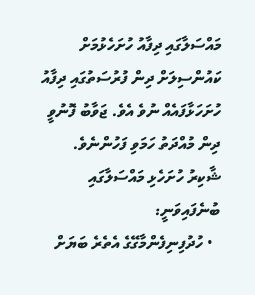މައްސަލާގައި ދިފާއު ހުށަހެޅުމަށް ކައުންސިލަށް ދިން ފުރުސަތުގައި ދިފާއު ހުށަހަޅާފައެއް ނުވެ އެވެ. ޖަވާބު ފޮނުވީ ދިން މުއްދަތު ހަމަވި ފަހުންނެވެ.
ޝާކިރު ހުށަހެޅި މައްސަލާގައި ބުނެފައިވަނީ:
  • ހުދުފިނިފެންމާގޭގެ އެތެރެ ބަޔަށް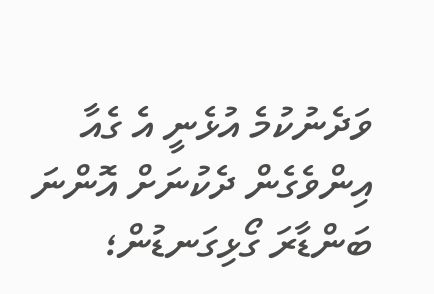ވަދެނުކުމެ އުޅެނީ އެ ގެއާ އިންވެގެން ދެކުނަށް އޮންނަ ބަންޑާރަ ގޯޅިގަނޑުން؛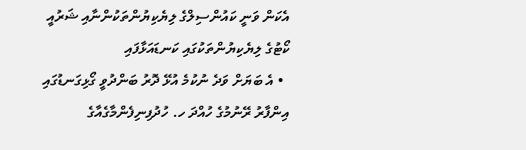އެކަން ވަނީ ކައުންސިލްގެ ލިޔެކިޔުންތަކުންނާއި ޝަރުއީ ކޯޓުގެ ލިޔެކިޔުންތަކުގައި ކަނޑައަޅާފައި
  • އެ ބަޔަށް ވަދެ ނުކުމެ އުޅޭ ދޮރު ބަންދުވީ ގޯޅިގަނޑުގައި އިންފާރު ރޭނުމުގެ ހުއްދަ ހ. ހުދުފިނިފެންމާގެއާގެ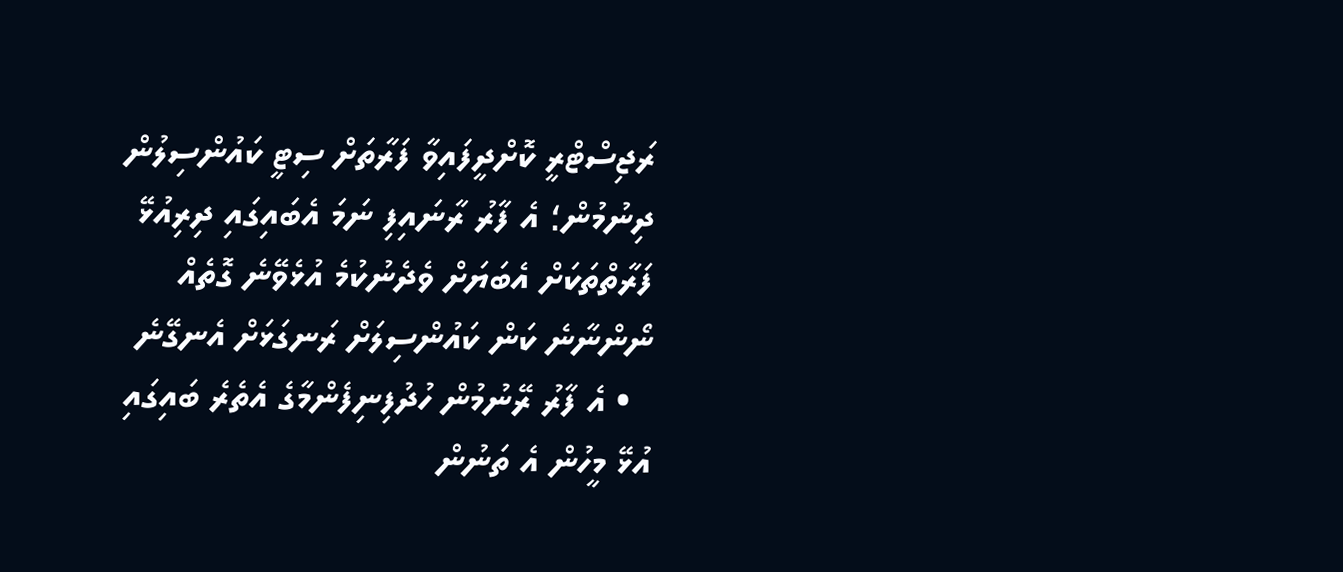ރަޖިސްޓްރީ ކޮށްދީފައިވާ ފަރާތަށް ސިޓީ ކައުންސިލުން ދިނުމުން؛ އެ ފާރު ރާނައިފި ނަމަ އެބައިގައި ދިރިއުޅޭ ފަރާތްތަކަށް އެބަޔަށް ވެދެނުކުމެ އުޅެވޭނެ ގޮތެއް ނޯންނާނެ ކަން ކައުންސިލަށް ރަނގަޅަށް އެނގޭނެ
  • އެ ފާރު ރޭނުމުން ހުދުފިނިފެންމާގެ އެތެރެ ބައިގައި އުޅޭ މީހުން އެ ތަނުން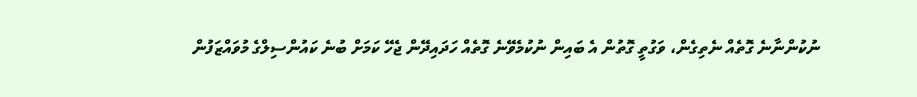ނުކުންނާނެ ގޮތެއް ނެތިގެން، ވަގުތީ ގޮތުން އެ ބައިން ނުކުމެވޭނެ ގޮތެއް ހަދައިދޭން ޖެހޭ ކަމަށް ބުނެ ކައުންސިލްގެ މުވައްޒަފުން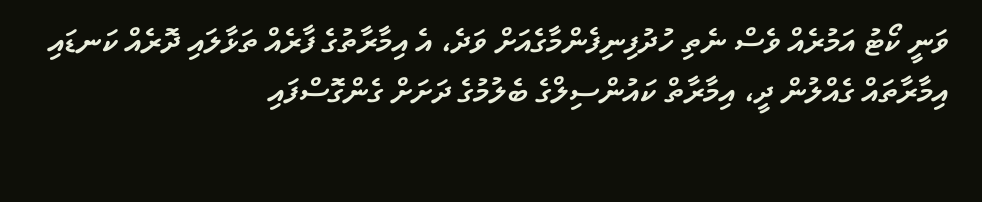ވަނީ ކޯޓު އަމުރެއް ވެސް ނެތި ހުދުފިނިފެންމާގެއަށް ވަދެ، އެ އިމާރާތުގެ ފާރެއް ތަޅާލައި ދޮރެއް ކަނޑައި އިމާރާތައް ގެއްލުން ދީ، އިމާރާތް ކައުންސިލްގެ ބެލުމުގެ ދަށަށް ގެންގޮސްފައި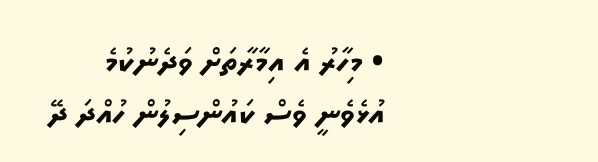• މިހާރު އެ އިމާރާތަށް ވަދެނުކުމެ އުޅެވެނީ ވެސް ކައުންސިލުން ހުއްދަ ދޭ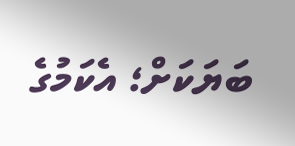ބަޔަކަށް؛ އެކަމުގެ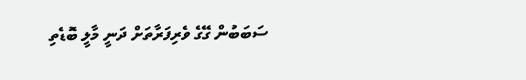ސަބަބުން ގޭގެ ވެރިފަރާތަށް ދަނީ މާލީ ބޮޑެތި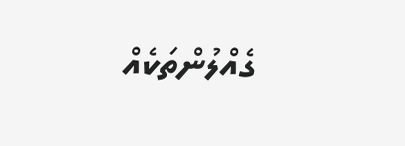ގެއްލުންތަކެއް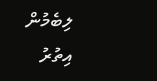ލިބެމުން
އިތުރު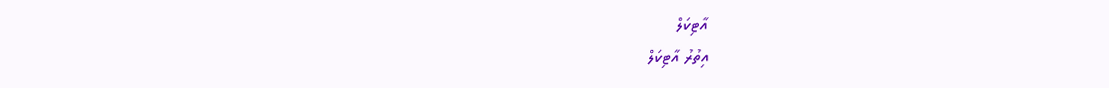އާޓިކަލް
އިތުރު އާޓިކަލް